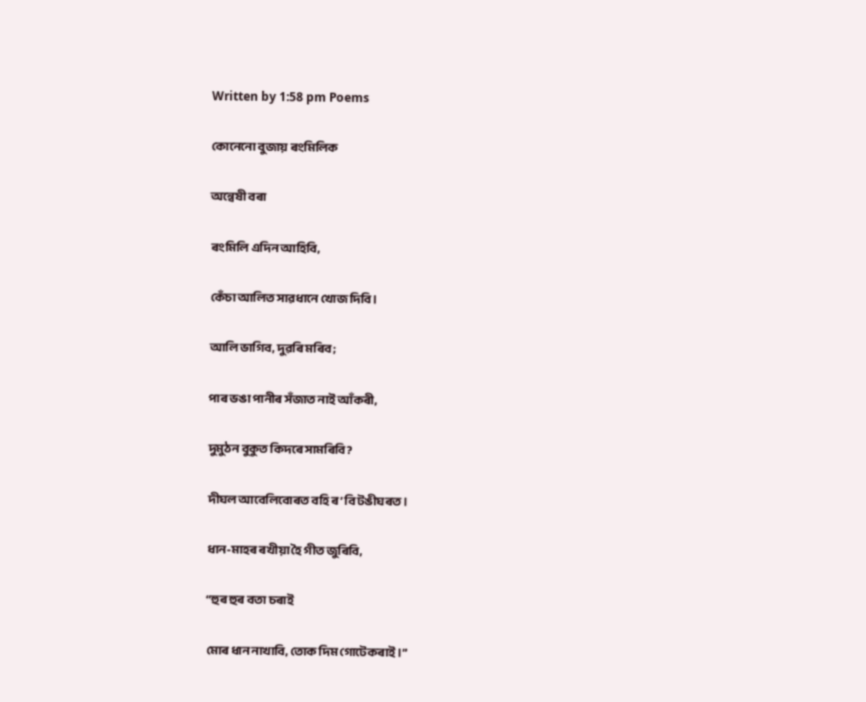Written by 1:58 pm Poems

কোনেনো বুজায় ৰংমিলিক

অন্বেষী বৰা

ৰংমিলি এদিন আহিবি,

কেঁ‌চা আলিত সাৱধানে খোজ দিবি।

আলি ভাগিব, দুৱৰি মৰিব;

পাৰ ভঙা পানীৰ সঁ‌জাত নাই আঁ‌কৰী,

দুমুঠন বুকুত কিদৰে সামৰিবি?

দীঘল আবেলিবোৰত বহি ৰ’বি টঙীঘৰত।

ধান-মাহৰ ৰখীয়া হৈ গীত জুৰিবি,

“হুৰ হুৰ বতা চৰাই

মোৰ ধান নাখাবি, তোক দিম গোটেকৰাই।”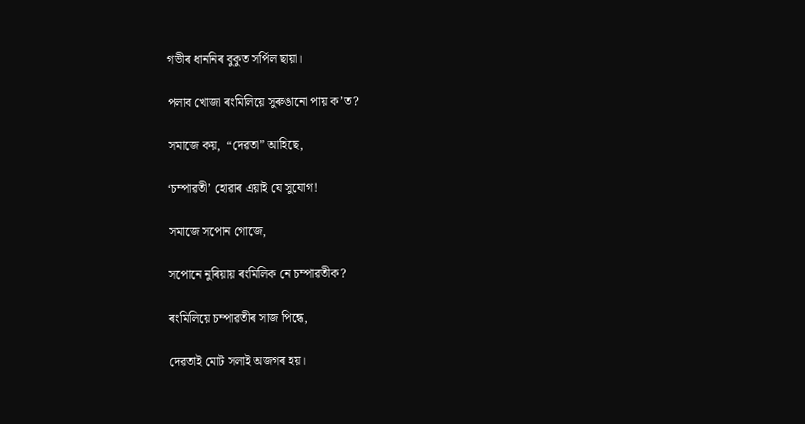গভীৰ ধাননিৰ বুকুত সৰ্পিল ছায়া।

পলাব খোজা ৰংমিলিয়ে সুৰুঙানো পায় ক’ত?

সমাজে কয়,  “দেৱতা” আহিছে,

‘চম্পাৱতী’ হোৱাৰ এয়াই যে সুযোগ!

সমাজে সপোন গোজে,

সপোনে নুৰিয়ায় ৰংমিলিক নে চম্পাৱতীক?

ৰংমিলিয়ে চম্পাৱতীৰ সাজ পিন্ধে,

দেৱতাই মোট সলাই অজগৰ হয়।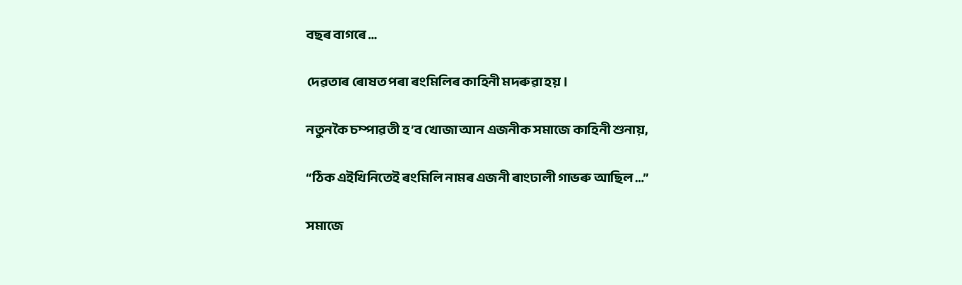বছৰ বাগৰে …

দেৱতাৰ ৰোষত পৰা ৰংমিলিৰ কাহিনী মদৰুৱা হয়।

নতুনকৈ চম্পাৱতী হ’ব খোজা আন এজনীক সমাজে কাহিনী শুনায়,

“ঠিক এইখিনিতেই ৰংমিলি নামৰ এজনী ৰাংঢালী গাভৰু আছিল …”

সমাজে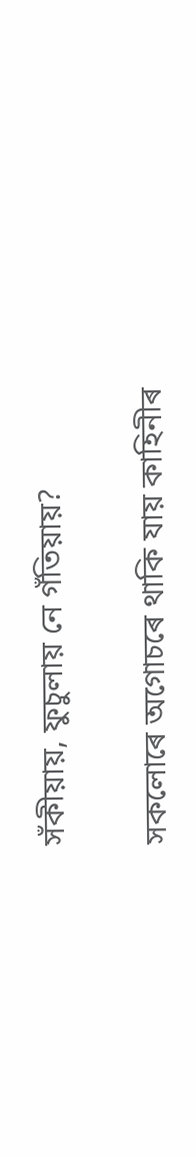সঁকীয়ায়, ফুচুলায় নে গঁতিয়ায়?

সকলোৰে অগোচৰে থাকি যায় কাহিনীৰ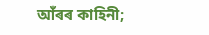আঁ‌ৰৰ কাহিনী;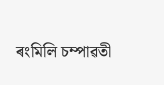ৰংমিলি চম্পাৱতী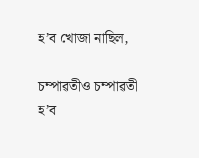হ’ব খোজা নাছিল,

চম্পাৱতীও চম্পাৱতী হ’ব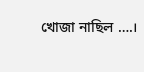খোজা নাছিল ….।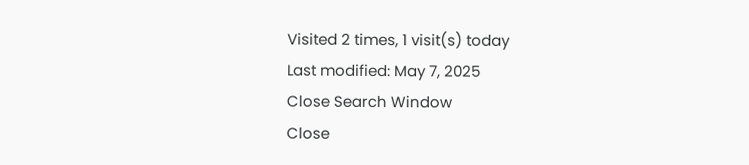Visited 2 times, 1 visit(s) today
Last modified: May 7, 2025
Close Search Window
Close